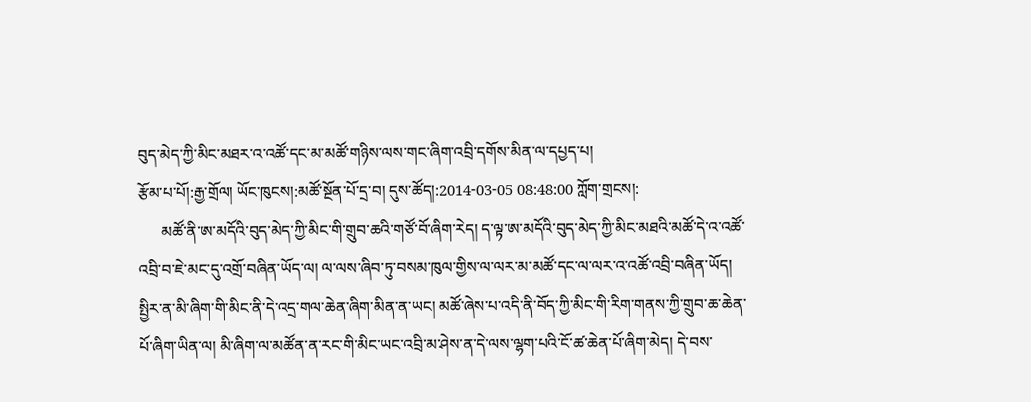བུད་མེད་ཀྱི་མིང་མཐར་འ་འཚོ་དང་མ་མཚོ་གཉིས་ལས་གང་ཞིག་འབྲི་དགོས་མིན་ལ་དཔྱད་པ།
རྩོམ་པ་པོ།:རྒྱ་གྲོལ། ཡོང་ཁུངས།:མཚོ་སྔོན་པོ་དྲ་བ། དུས་ཚོད།:2014-03-05 08:48:00 ཀློག་གྲངས།:
      མཚོ་ནི་ཨ་མདོའི་བུད་མེད་ཀྱི་མིང་གི་གྲུབ་ཆའི་གཙོ་བོ་ཞིག་རེད། ད་ལྟ་ཨ་མདོའི་བུད་མེད་ཀྱི་མིང་མཐའི་མཚོ་དེ་འ་འཚོ་འབྲི་བ་ཇེ་མང་དུ་འགྲོ་བཞིན་ཡོད་ལ། ལ་ལས་ཞིབ་ཏུ་བསམ་ཁུལ་གྱིས་ལ་ལར་མ་མཚོ་དང་ལ་ལར་འ་འཚོ་འབྲི་བཞིན་ཡོད། སྤྱིར་ན་མི་ཞིག་གི་མིང་ནི་དེ་འདྲ་གལ་ཆེན་ཞིག་མིན་ན་ཡང། མཚོ་ཞེས་པ་འདི་ནི་བོད་ཀྱི་མིང་གི་རིག་གནས་ཀྱི་གྲུབ་ཆ་ཆེན་པོ་ཞིག་ཡིན་ལ། མི་ཞིག་ལ་མཚོན་ན་རང་གི་མིང་ཡང་འབྲི་མ་ཤེས་ན་དེ་ལས་ལྷག་པའི་ངོ་ཚ་ཆེན་པོ་ཞིག་མེད། དེ་བས་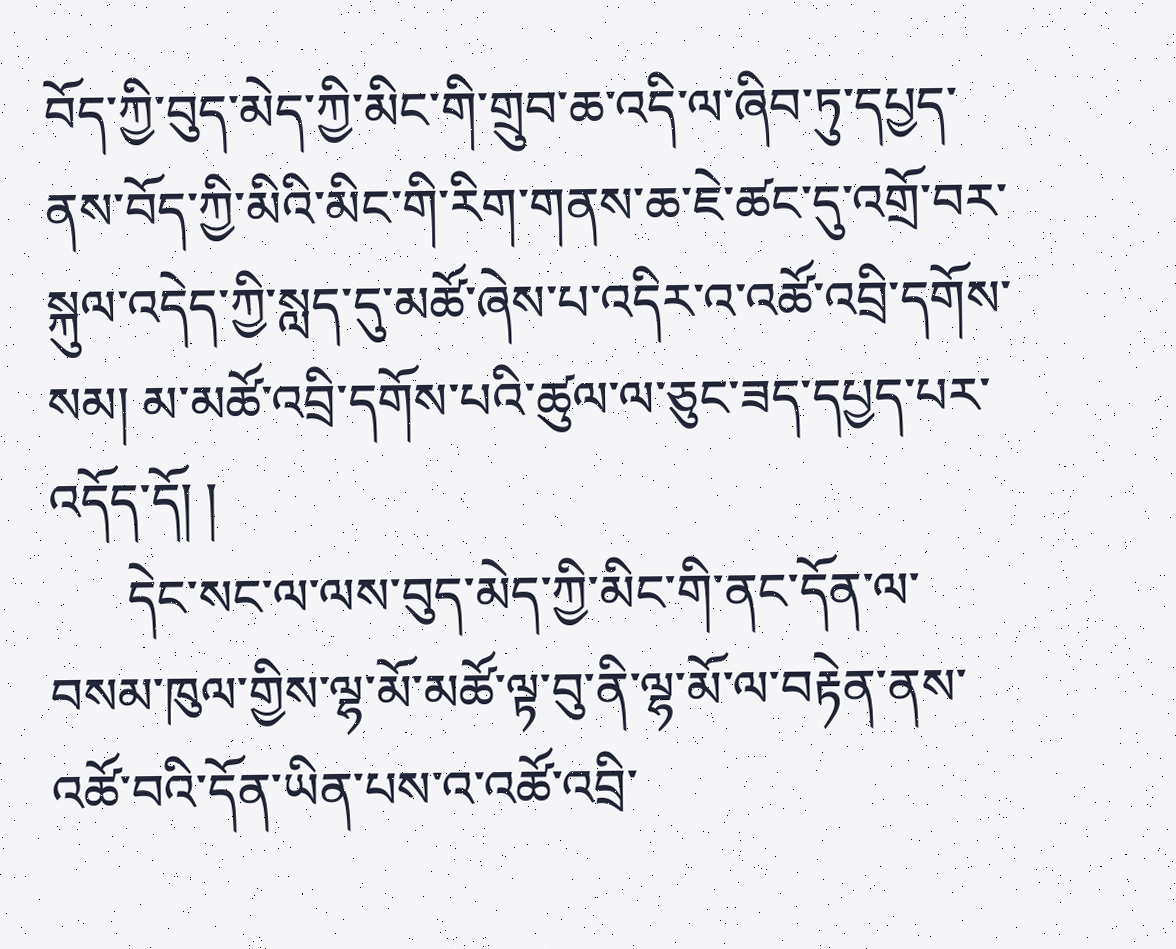བོད་ཀྱི་བུད་མེད་ཀྱི་མིང་གི་གྲུབ་ཆ་འདི་ལ་ཞིབ་ཏུ་དཔྱད་ནས་བོད་ཀྱི་མིའི་མིང་གི་རིག་གནས་ཆ་ཇེ་ཚང་དུ་འགྲོ་བར་སྐུལ་འདེད་ཀྱི་སླད་དུ་མཚོ་ཞེས་པ་འདིར་འ་འཚོ་འབྲི་དགོས་སམ། མ་མཚོ་འབྲི་དགོས་པའི་ཚུལ་ལ་ཅུང་ཟད་དཔྱད་པར་འདོད་དོ། །
      དེང་སང་ལ་ལས་བུད་མེད་ཀྱི་མིང་གི་ནང་དོན་ལ་བསམ་ཁུལ་གྱིས་ལྷ་མོ་མཚོ་ལྟ་བུ་ནི་ལྷ་མོ་ལ་བརྟེན་ནས་འཚོ་བའི་དོན་ཡིན་པས་འ་འཚོ་འབྲི་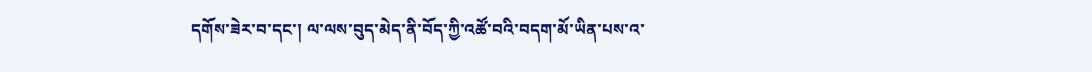དགོས་ཟེར་བ་དང་། ལ་ལས་བུད་མེད་ནི་བོད་ཀྱི་འཚོ་བའི་བདག་མོ་ཡིན་པས་འ་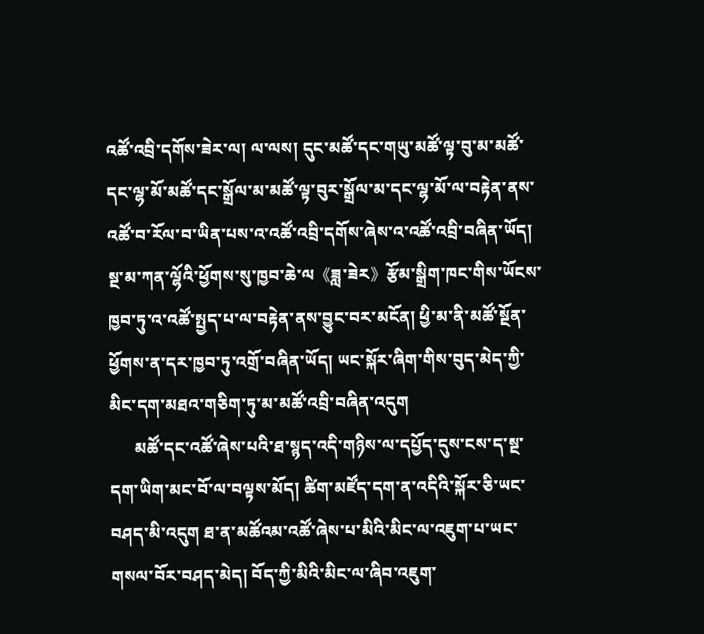འཚོ་འབྲི་དགོས་ཟེར་ལ། ལ་ལས། དུང་མཚོ་དང་གཡུ་མཚོ་ལྟ་བུ་མ་མཚོ་དང་ལྷ་མོ་མཚོ་དང་སྒྲོལ་མ་མཚོ་ལྟ་བུར་སྒྲོལ་མ་དང་ལྷ་མོ་ལ་བརྟེན་ནས་འཚོ་བ་རོལ་བ་ཡིན་པས་འ་འཚོ་འབྲི་དགོས་ཞེས་འ་འཚོ་འབྲི་བཞིན་ཡོད། སྔ་མ་ཀན་ལྷོའི་ཕྱོགས་སུ་ཁྱབ་ཆེ་ལ《ཟླ་ཟེར》རྩོམ་སྒྲིག་ཁང་གིས་ཡོངས་ཁྱབ་ཏུ་འ་འཚོ་སྤྱད་པ་ལ་བརྟེན་ནས་བྱུང་བར་མངོན། ཕྱི་མ་ནི་མཚོ་སྔོན་ཕྱོགས་ན་དར་ཁྱབ་ཏུ་འགྲོ་བཞིན་ཡོད། ཡང་སྐོར་ཞིག་གིས་བུད་མེད་ཀྱི་མིང་དག་མཐའ་གཅིག་ཏུ་མ་མཚོ་འབྲི་བཞིན་འདུག
      མཚོ་དང་འཚོ་ཞེས་པའི་ཐ་སྙད་འདི་གཉིས་ལ་དཔྱོད་དུས་ངས་ད་སྔ་དག་ཡིག་མང་བོ་ལ་བལྟས་མོད། ཚིག་མཛོད་དག་ན་འདིའི་སྐོར་ཅི་ཡང་བཤད་མི་འདུག ཐ་ན་མཚོའམ་འཚོ་ཞེས་པ་མིའི་མིང་ལ་འཇུག་པ་ཡང་གསལ་བོར་བཤད་མེད། བོད་ཀྱི་མིའི་མིང་ལ་ཞིབ་འཇུག་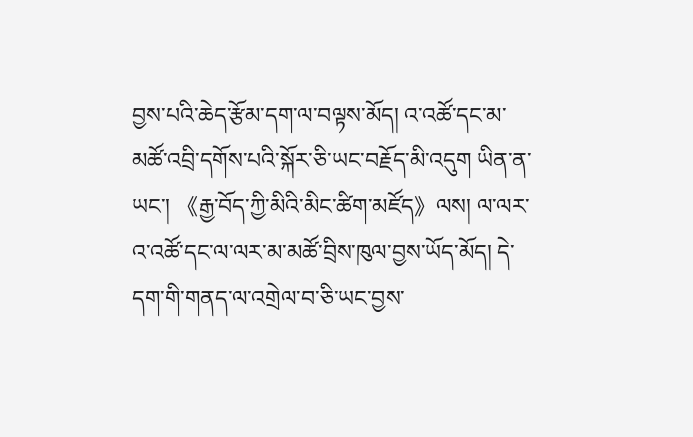བྱས་པའི་ཆེད་རྩོམ་དག་ལ་བལྟས་མོད། འ་འཚོ་དང་མ་མཚོ་འབྲི་དགོས་པའི་སྐོར་ཅི་ཡང་བརྗོད་མི་འདུག ཡིན་ན་ཡང་། 《རྒྱ་བོད་ཀྱི་མིའི་མིང་ཚིག་མཛོད》ལས། ལ་ལར་འ་འཚོ་དང་ལ་ལར་མ་མཚོ་བྲིས་ཁུལ་བྱས་ཡོད་མོད། དེ་དག་གི་གནད་ལ་འགྲེལ་བ་ཅི་ཡང་བྱས་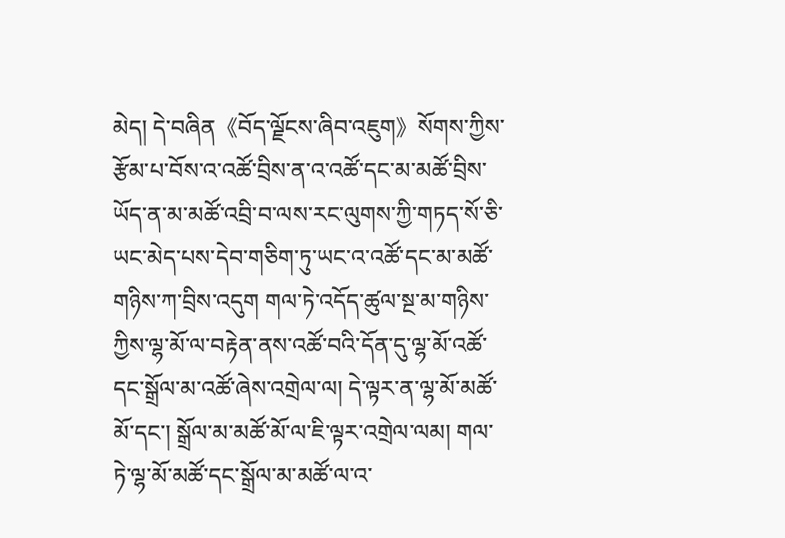མེད། དེ་བཞིན《བོད་ལྗོངས་ཞིབ་འཇུག》སོགས་ཀྱིས་རྩོམ་པ་བོས་འ་འཚོ་བྲིས་ན་འ་འཚོ་དང་མ་མཚོ་བྲིས་ཡོད་ན་མ་མཚོ་འབྲི་བ་ལས་རང་ལུགས་ཀྱི་གཏད་སོ་ཅི་ཡང་མེད་པས་དེབ་གཅིག་ཏུ་ཡང་འ་འཚོ་དང་མ་མཚོ་གཉིས་ཀ་བྲིས་འདུག གལ་ཏེ་འདོད་ཚུལ་སྔ་མ་གཉིས་ཀྱིས་ལྷ་མོ་ལ་བརྟེན་ནས་འཚོ་བའི་དོན་དུ་ལྷ་མོ་འཚོ་དང་སྒྲོལ་མ་འཚོ་ཞེས་འགྲེལ་ལ། དེ་ལྟར་ན་ལྷ་མོ་མཚོ་མོ་དང་། སྒྲོལ་མ་མཚོ་མོ་ལ་ཇི་ལྟར་འགྲེལ་ལམ། གལ་ཏེ་ལྷ་མོ་མཚོ་དང་སྒྲོལ་མ་མཚོ་ལ་འ་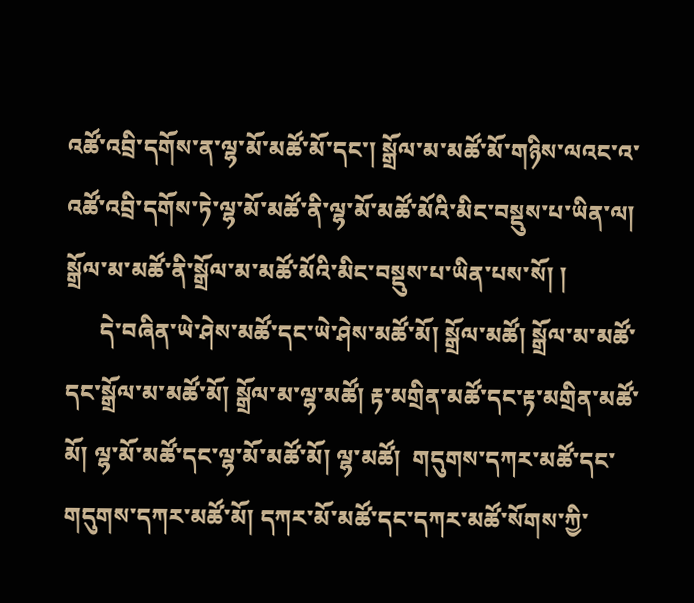འཚོ་འབྲི་དགོས་ན་ལྷ་མོ་མཚོ་མོ་དང་། སྒྲོལ་མ་མཚོ་མོ་གཉིས་ལའང་འ་འཚོ་འབྲི་དགོས་ཏེ་ལྷ་མོ་མཚོ་ནི་ལྷ་མོ་མཚོ་མོའི་མིང་བསྡུས་པ་ཡིན་ལ། སྒྲོལ་མ་མཚོ་ནི་སྒྲོལ་མ་མཚོ་མོའི་མིང་བསྡུས་པ་ཡིན་པས་སོ། །
      དེ་བཞིན་ཡེ་ཤེས་མཚོ་དང་ཡེ་ཤེས་མཚོ་མོ། སྒྲོལ་མཚོ། སྒྲོལ་མ་མཚོ་དང་སྒྲོལ་མ་མཚོ་མོ། སྒྲོལ་མ་ལྷ་མཚོ། རྟ་མགྲིན་མཚོ་དང་རྟ་མགྲིན་མཚོ་མོ། ལྷ་མོ་མཚོ་དང་ལྷ་མོ་མཚོ་མོ། ལྷ་མཚོ།  གདུགས་དཀར་མཚོ་དང་གདུགས་དཀར་མཚོ་མོ། དཀར་མོ་མཚོ་དང་དཀར་མཚོ་སོགས་ཀྱི་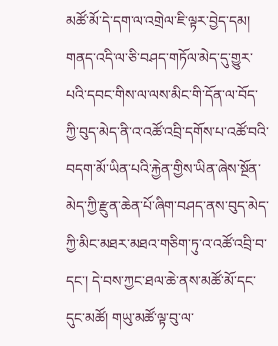མཚོ་མོ་དེ་དག་ལ་འགྲེལ་ཇི་ལྟར་བྱེད་དམ། གནད་འདི་ལ་ཅི་བཤད་གཏོལ་མེད་དུ་གྱུར་པའི་དབང་གིས་ལ་ལས་མིང་གི་དོན་ལ་བོད་ཀྱི་བུད་མེད་ནི་འ་འཚོ་འབྲི་དགོས་པ་འཚོ་བའི་བདག་མོ་ཡིན་པའི་རྐྱེན་གྱིས་ཡིན་ཞེས་སྔོན་མེད་ཀྱི་རྫུན་ཆེན་པོ་ཞིག་བཤད་ནས་བུད་མེད་ཀྱི་མིང་མཐར་མཐའ་གཅིག་ཏུ་འ་འཚོ་འབྲི་བ་དང་། དེ་བས་ཀྱང་ཐལ་ཆེ་ནས་མཚོ་མོ་དང་དུང་མཚོ། གཡུ་མཚོ་ལྟ་བུ་ལ་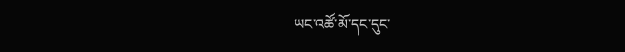ཡང་འཚོ་མོ་དང་དུང་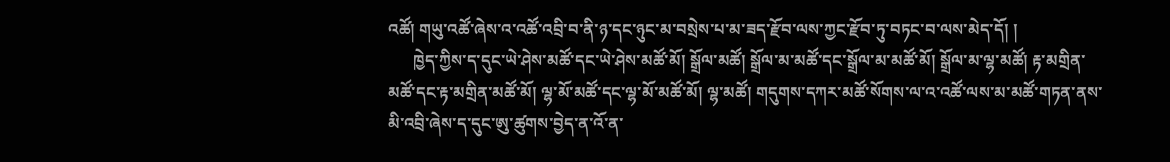འཚོ། གཡུ་འཚོ་ཞེས་འ་འཚོ་འབྲི་བ་ནི་ཉ་དང་ཉུང་མ་བསྲེས་པ་མ་ཟད་རྫོབ་ལས་ཀྱང་རྫོབ་ཏུ་བཏང་བ་ལས་མེད་དོ། །
      ཁྱེད་ཀྱིས་ད་དུང་ཡེ་ཤེས་མཚོ་དང་ཡེ་ཤེས་མཚོ་མོ། སྒྲོལ་མཚོ། སྒྲོལ་མ་མཚོ་དང་སྒྲོལ་མ་མཚོ་མོ། སྒྲོལ་མ་ལྷ་མཚོ། རྟ་མགྲིན་མཚོ་དང་རྟ་མགྲིན་མཚོ་མོ། ལྷ་མོ་མཚོ་དང་ལྷ་མོ་མཚོ་མོ། ལྷ་མཚོ། གདུགས་དཀར་མཚོ་སོགས་ལ་འ་འཚོ་ལས་མ་མཚོ་གཏན་ནས་མི་འབྲི་ཞེས་ད་དུང་ཨུ་ཚུགས་བྱེད་ན་འོ་ན་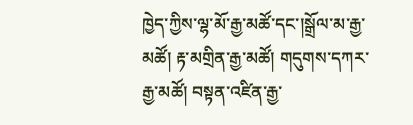ཁྱེད་ཀྱིས་ལྷ་མོ་རྒྱ་མཚོ་དང་།སྒྲོལ་མ་རྒྱ་མཚོ། རྟ་མགྲིན་རྒྱ་མཚོ། གདུགས་དཀར་རྒྱ་མཚོ། བསྟན་འཛིན་རྒྱ་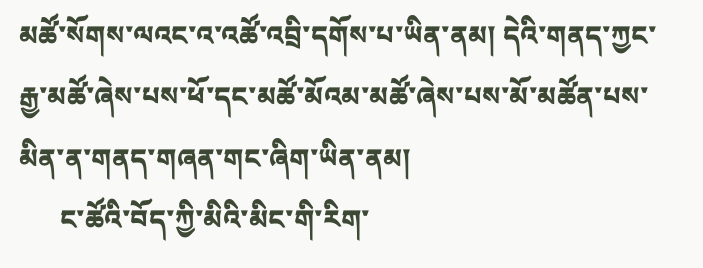མཚོ་སོགས་ལའང་འ་འཚོ་འབྲི་དགོས་པ་ཡིན་ནམ། དེའི་གནད་ཀྱང་རྒྱ་མཚོ་ཞེས་པས་ཕོ་དང་མཚོ་མོའམ་མཚོ་ཞེས་པས་མོ་མཚོན་པས་མིན་ན་གནད་གཞན་གང་ཞིག་ཡིན་ནམ།
      ང་ཚོའི་བོད་ཀྱི་མིའི་མིང་གི་རིག་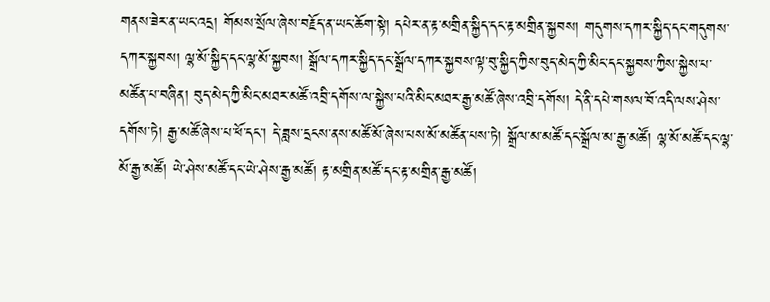གནས་ཟེར་ན་ཡང་འདྲ། གོམས་སྲོལ་ཞེས་བརྗོད་ན་ཡང་ཆོག་སྟེ། དཔེར་ན་རྟ་མགྲིན་སྐྱིད་དང་རྟ་མགྲིན་སྐྱབས། གདུགས་དཀར་སྐྱིད་དང་གདུགས་དཀར་སྐྱབས། ལྷ་མོ་སྐྱིད་དང་ལྷ་མོ་སྐྱབས། སྒྲོལ་དཀར་སྐྱིད་དང་སྒྲོལ་དཀར་སྐྱབས་ལྟ་བུ་སྐྱིད་ཀྱིས་བུད་མེད་ཀྱི་མིང་དང་སྐྱབས་ཀྱིས་སྐྱེས་པ་མཚོན་པ་བཞིན། བུད་མེད་ཀྱི་མིང་མཐར་མཚོ་འབྲི་དགོས་ལ་སྐྱེས་པའི་མིང་མཐར་རྒྱ་མཚོ་ཞེས་འབྲི་དགོས། དེ་ནི་དཔེ་གསལ་བོ་འདི་ལས་ཤེས་དགོས་ཏེ། རྒྱ་མཚོ་ཞེས་པ་ཕོ་དང་། དེ་ཟླས་དྲངས་ནས་མཚོ་མོ་ཞེས་པས་མོ་མཚོན་པས་ཏེ། སྒྲོལ་མ་མཚོ་དང་སྒྲོལ་མ་རྒྱ་མཚོ། ལྷ་མོ་མཚོ་དང་ལྷ་མོ་རྒྱ་མཚོ། ཡེ་ཤེས་མཚོ་དང་ཡེ་ཤེས་རྒྱ་མཚོ། རྟ་མགྲིན་མཚོ་དང་རྟ་མགྲིན་རྒྱ་མཚོ།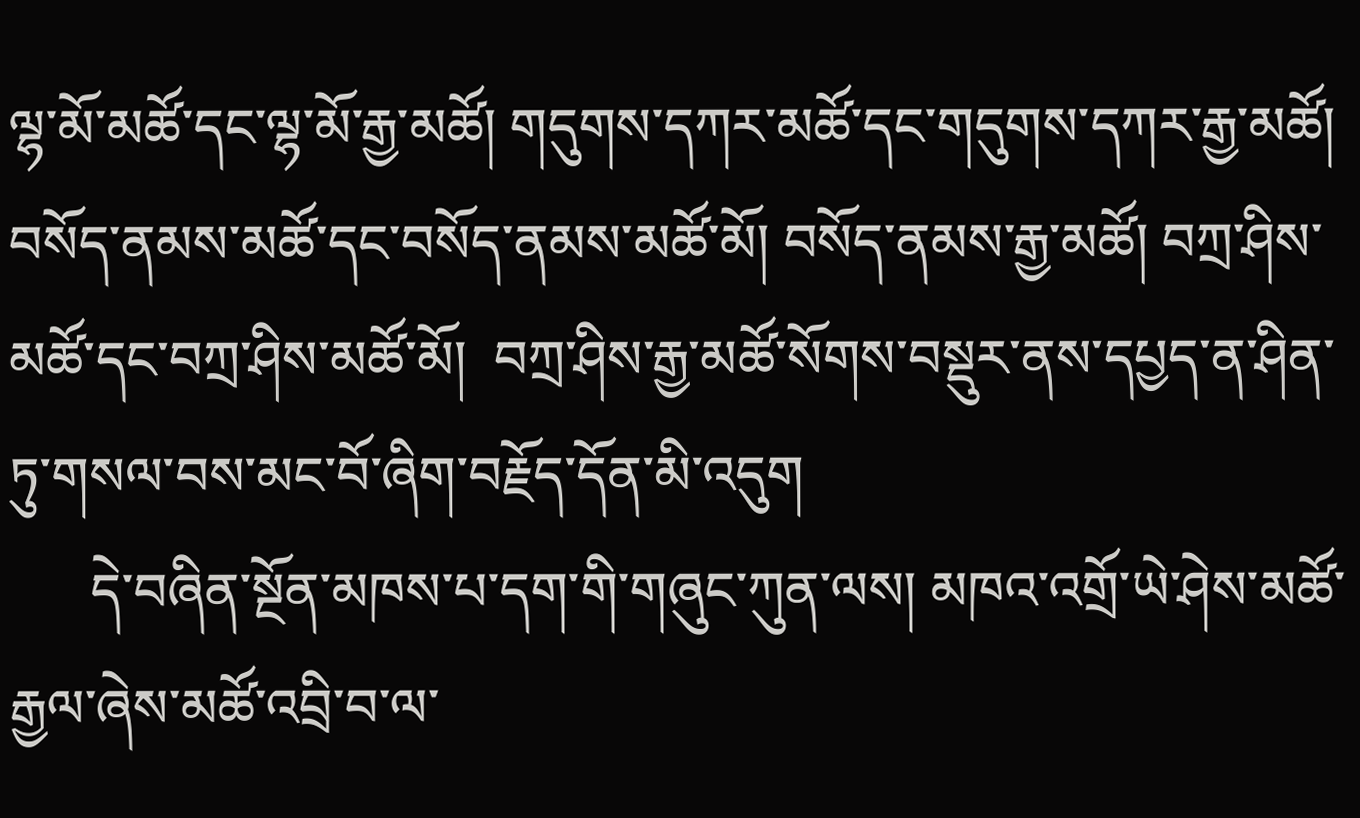ལྷ་མོ་མཚོ་དང་ལྷ་མོ་རྒྱ་མཚོ། གདུགས་དཀར་མཚོ་དང་གདུགས་དཀར་རྒྱ་མཚོ། བསོད་ནམས་མཚོ་དང་བསོད་ནམས་མཚོ་མོ། བསོད་ནམས་རྒྱ་མཚོ། བཀྲ་ཤིས་མཚོ་དང་བཀྲ་ཤིས་མཚོ་མོ།  བཀྲ་ཤིས་རྒྱ་མཚོ་སོགས་བསྡུར་ནས་དཔྱད་ན་ཤིན་ཏུ་གསལ་བས་མང་བོ་ཞིག་བརྗོད་དོན་མི་འདུག
      དེ་བཞིན་སྔོན་མཁས་པ་དག་གི་གཞུང་ཀུན་ལས། མཁའ་འགྲོ་ཡེ་ཤེས་མཚོ་རྒྱལ་ཞེས་མཚོ་འབྲི་བ་ལ་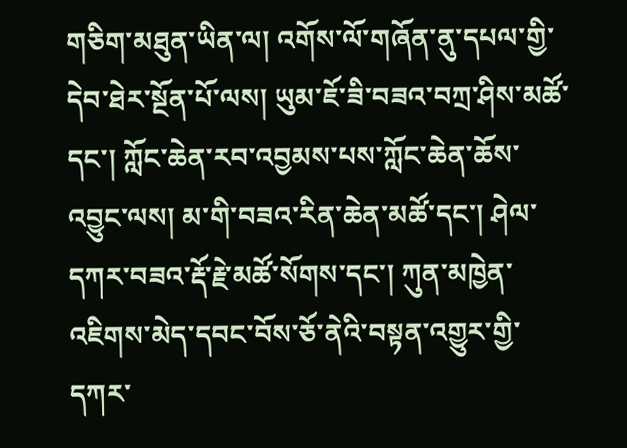གཅིག་མཐུན་ཡིན་ལ། འགོས་ལོ་གཞོན་ནུ་དཔལ་གྱི་དེབ་ཐེར་སྔོན་པོ་ལས། ཡུམ་ཇོ་ཟི་བཟའ་བཀྲ་ཤིས་མཚོ་དང་། ཀློང་ཆེན་རབ་འབྱམས་པས་ཀློང་ཆེན་ཆོས་འབྱུང་ལས། མ་གི་བཟའ་རིན་ཆེན་མཚོ་དང་། ཤེལ་དཀར་བཟའ་རྡོ་རྗེ་མཚོ་སོགས་དང་། ཀུན་མཁྱེན་འཇིགས་མེད་དབང་བོས་ཅོ་ནེའི་བསྟན་འགྱུར་གྱི་དཀར་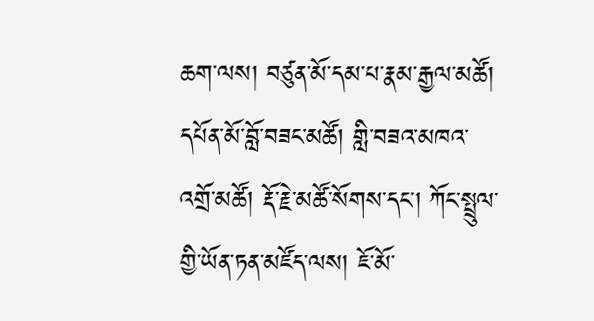ཆག་ལས། བཙུན་མོ་དམ་པ་རྣམ་རྒྱལ་མཚོ། དཔོན་མོ་བློ་བཟང་མཚོ། གླི་བཟའ་མཁའ་འགྲོ་མཚོ། རྡོ་རྗེ་མཚོ་སོགས་དང་། ཀོང་སྤྲུལ་གྱི་ཡོན་ཏན་མཛོད་ལས། ཇོ་མོ་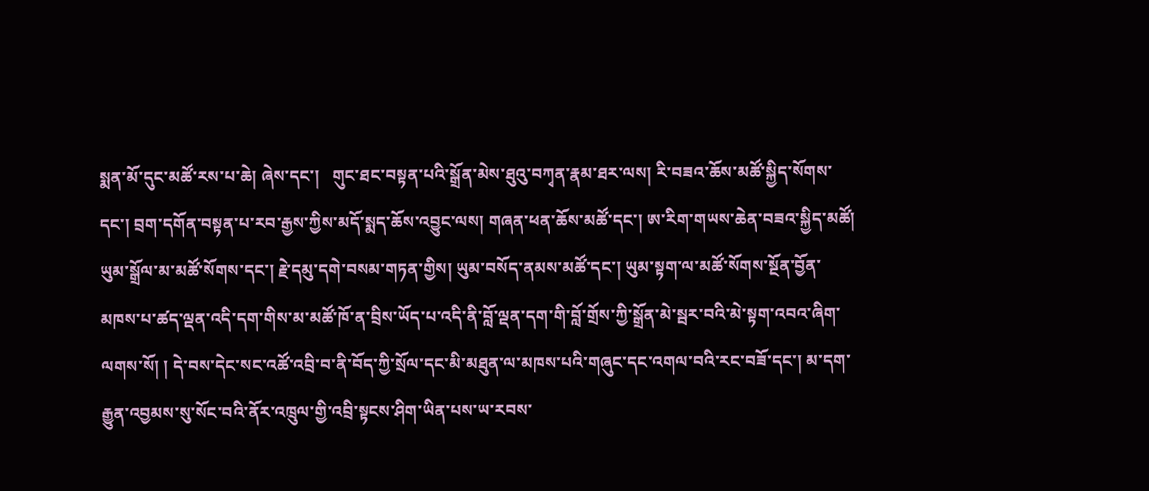སྨན་མོ་དུང་མཚོ་རས་པ་ཆེ། ཞེས་དང་།   གུང་ཐང་བསྟན་པའི་སྒྲོན་མེས་ཐུའུ་བཀྭན་རྣམ་ཐར་ལས། རི་བཟའ་ཆོས་མཚོ་སྐྱིད་སོགས་དང་། བྲག་དགོན་བསྟན་པ་རབ་རྒྱས་ཀྱིས་མདོ་སྨད་ཆོས་འབྱུང་ལས། གཞན་ཕན་ཆོས་མཚོ་དང་། ཨ་རིག་གཡས་ཆེན་བཟའ་སྐྱིད་མཚོ། ཡུམ་སྒྲོལ་མ་མཚོ་སོགས་དང་། རྗེ་དམུ་དགེ་བསམ་གཏན་གྱིས། ཡུམ་བསོད་ནམས་མཚོ་དང་། ཡུམ་སྟག་ལ་མཚོ་སོགས་སྔོན་བྱོན་མཁས་པ་ཚད་ལྡན་འདི་དག་གིས་མ་མཚོ་ཁོ་ན་བྲིས་ཡོད་པ་འདི་ནི་བློ་ལྡན་དག་གི་བློ་གྲོས་ཀྱི་སྒྲོན་མེ་སྦར་བའི་མེ་སྟག་འབའ་ཞིག་ལགས་སོ། ། དེ་བས་དེང་སང་འཚོ་འབྲི་བ་ནི་བོད་ཀྱི་སྲོལ་དང་མི་མཐུན་ལ་མཁས་པའི་གཞུང་དང་འགལ་བའི་རང་བཟོ་དང་། མ་དག་རྒྱུན་འབྱམས་སུ་སོང་བའི་ནོར་འཁྲུལ་གྱི་འབྲི་སྟངས་ཤིག་ཡིན་པས་ཡ་རབས་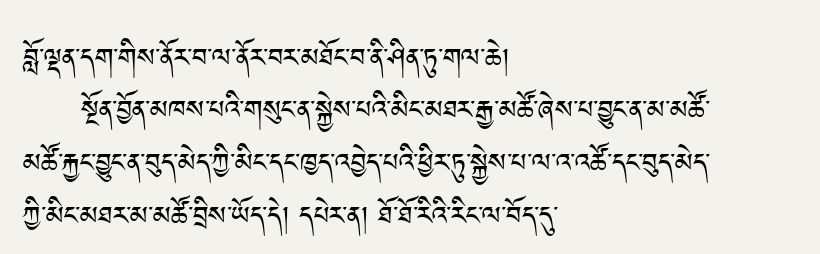བློ་ལྡན་དག་གིས་ནོར་བ་ལ་ནོར་བར་མཐོང་བ་ནི་ཤིན་ཏུ་གལ་ཆེ།
      སྔོན་བྱོན་མཁས་པའི་གསུང་ན་སྐྱེས་པའི་མིང་མཐར་རྒྱ་མཚོ་ཞེས་པ་བྱུང་ན་མ་མཚོ་ མཚོ་རྐྱང་བྱུང་ན་བུད་མེད་ཀྱི་མིང་དང་ཁྱད་འབྱེད་པའི་ཕྱིར་ཏུ་སྐྱེས་པ་ལ་འ་འཚོ་དང་བུད་མེད་ཀྱི་མིང་མཐར་མ་མཚོ་བྲིས་ཡོད་དེ། དཔེར་ན། ཐོ་ཐོ་རིའི་རིང་ལ་བོད་དུ་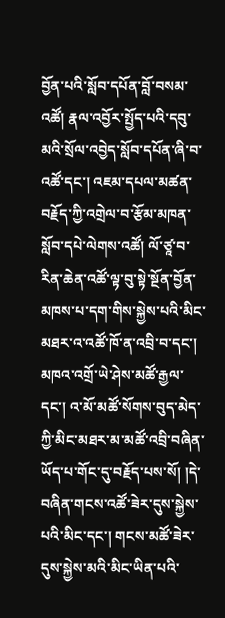བྱོན་པའི་སློབ་དཔོན་བློ་བསམ་འཚོ། རྣལ་འབྱོར་སྤྱོད་པའི་དབུ་མའི་སྲོལ་འབྱེད་སློབ་དཔོན་ཞི་བ་འཚོ་དང་། འཇམ་དཔལ་མཚན་བརྗོད་ཀྱི་འགྲེལ་བ་རྩོམ་མཁན་སློབ་དཔེ་ལེགས་འཚོ། ལོ་ཙཱ་བ་རིན་ཆེན་འཚོ་ལྟ་བུ་སྟེ་སྔོན་བྱོན་མཁས་པ་དག་གིས་སྐྱེས་པའི་མིང་མཐར་འ་འཚོ་ཁོ་ན་འབྲི་བ་དང་། མཁའ་འགྲོ་ཡེ་ཤེས་མཚོ་རྒྱལ་དང་། འ་མོ་མཚོ་སོགས་བུད་མེད་ཀྱི་མིང་མཐར་མ་མཚོ་འབྲི་བཞིན་ཡོད་པ་གོང་དུ་བརྗོད་པས་སོ། །དེ་བཞིན་གངས་འཚོ་ཟེར་དུས་སྐྱེས་པའི་མིང་དང་། གངས་མཚོ་ཟེར་དུས་སྐྱེས་མའི་མིང་ཡིན་པའི་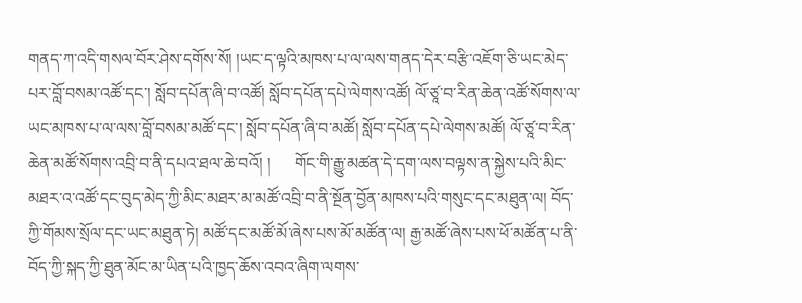གནད་ཀ་འདི་གསལ་བོར་ཤེས་དགོས་སོ། །ཡང་ད་ལྟའི་མཁས་པ་ལ་ལས་གནད་དེར་བརྩི་འཇོག་ཅི་ཡང་མེད་པར་བློ་བསམ་འཚོ་དང་། སློབ་དཔོན་ཞི་བ་འཚོ། སློབ་དཔོན་དཔེ་ལེགས་འཚོ། ལོ་ཙཱ་བ་རིན་ཆེན་འཚོ་སོགས་ལ་ཡང་མཁས་པ་ལ་ལས་བློ་བསམ་མཚོ་དང་། སློབ་དཔོན་ཞི་བ་མཚོ། སློབ་དཔོན་དཔེ་ལེགས་མཚོ། ལོ་ཙཱ་བ་རིན་ཆེན་མཚོ་སོགས་འབྲི་བ་ནི་དཔའ་ཐལ་ཆེ་བའོ། །      གོང་གི་རྒྱུ་མཚན་དེ་དག་ལས་བལྟས་ན་སྐྱེས་པའི་མིང་མཐར་འ་འཚོ་དང་བུད་མེད་ཀྱི་མིང་མཐར་མ་མཚོ་འབྲི་བ་ནི་སྔོན་བྱོན་མཁས་པའི་གསུང་དང་མཐུན་ལ། བོད་ཀྱི་གོམས་སྲོལ་དང་ཡང་མཐུན་ཏེ། མཚོ་དང་མཚོ་མོ་ཞེས་པས་མོ་མཚོན་ལ། རྒྱ་མཚོ་ཞེས་པས་ཕོ་མཚོན་པ་ནི་བོད་ཀྱི་སྐད་ཀྱི་ཐུན་མོང་མ་ཡིན་པའི་ཁྱད་ཆོས་འབའ་ཞིག་ལགས་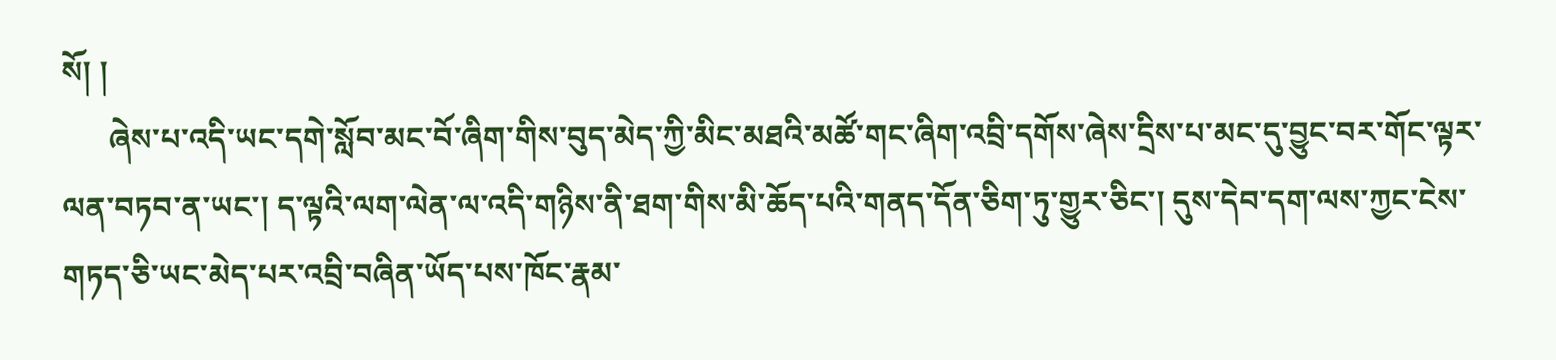སོ། །
      ཞེས་པ་འདི་ཡང་དགེ་སློབ་མང་བོ་ཞིག་གིས་བུད་མེད་ཀྱི་མིང་མཐའི་མཚོ་གང་ཞིག་འབྲི་དགོས་ཞེས་དྲིས་པ་མང་དུ་བྱུང་བར་གོང་ལྟར་ལན་བཏབ་ན་ཡང་། ད་ལྟའི་ལག་ལེན་ལ་འདི་གཉིས་ནི་ཐག་གིས་མི་ཆོད་པའི་གནད་དོན་ཅིག་ཏུ་གྱུར་ཅིང་། དུས་དེབ་དག་ལས་ཀྱང་ངེས་གཏད་ཅི་ཡང་མེད་པར་འབྲི་བཞིན་ཡོད་པས་ཁོང་རྣམ་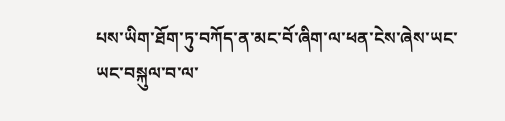པས་ཡིག་ཐོག་ཏུ་བཀོད་ན་མང་བོ་ཞིག་ལ་ཕན་ངེས་ཞེས་ཡང་ཡང་བསྐུལ་བ་ལ་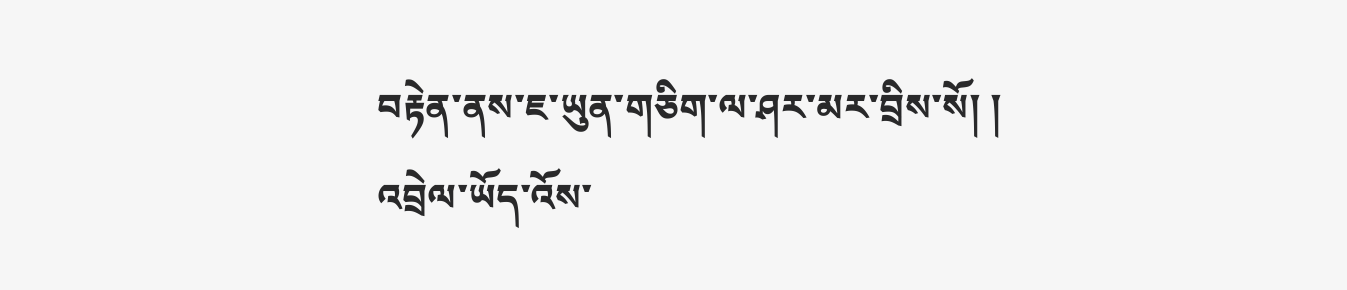བརྟེན་ནས་ཇ་ཡུན་གཅིག་ལ་ཤར་མར་བྲིས་སོ། །
འབྲེལ་ཡོད་འོས་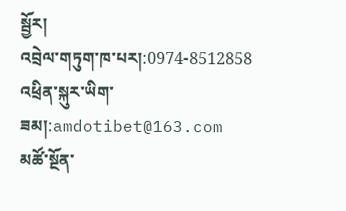སྦྱོར།
འབྲེལ་གཏུག་ཁ་པར།:0974-8512858
འཕྲིན་སྐུར་ཡིག་ཟམ།:amdotibet@163.com
མཚོ་སྔོན་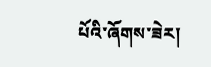པོའི་ཞོགས་ཟེར།